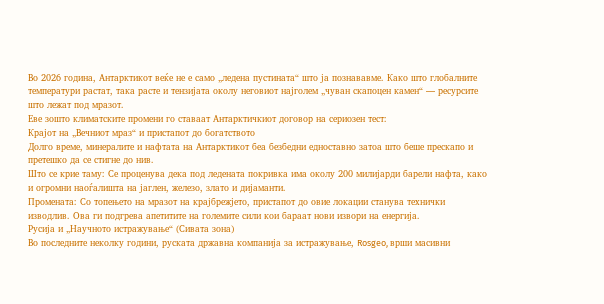Во 2026 година, Антарктикот веќе не е само „ледена пустината“ што ја познававме. Како што глобалните температури растат, така расте и тензијата околу неговиот најголем „чуван скапоцен камен“ — ресурсите што лежат под мразот.
Еве зошто климатските промени го ставаат Антарктичкиот договор на сериозен тест:
Крајот на „Вечниот мраз“ и пристапот до богатството
Долго време, минералите и нафтата на Антарктикот беа безбедни едноставно затоа што беше прескапо и претешко да се стигне до нив.
Што се крие таму: Се проценува дека под ледената покривка има околу 200 милијарди барели нафта, како и огромни наоѓалишта на јаглен, железо, злато и дијаманти.
Промената: Со топењето на мразот на крајбрежјето, пристапот до овие локации станува технички изводлив. Ова ги подгрева апетитите на големите сили кои бараат нови извори на енергија.
Русија и „Научното истражување“ (Сивата зона)
Во последните неколку години, руската државна компанија за истражување, Rosgeo, врши масивни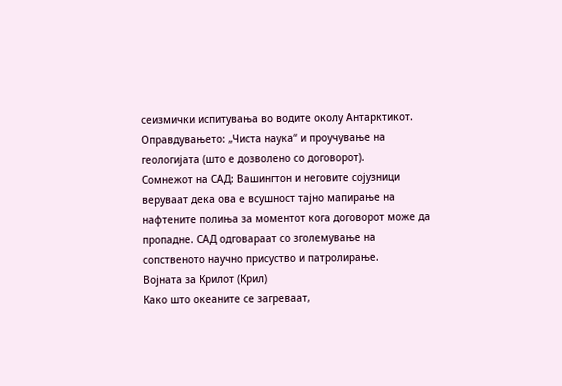сеизмички испитувања во водите околу Антарктикот.
Оправдувањето: „Чиста наука“ и проучување на геологијата (што е дозволено со договорот).
Сомнежот на САД: Вашингтон и неговите сојузници веруваат дека ова е всушност тајно мапирање на нафтените полиња за моментот кога договорот може да пропадне. САД одговараат со зголемување на сопственото научно присуство и патролирање.
Војната за Крилот (Крил)
Како што океаните се загреваат,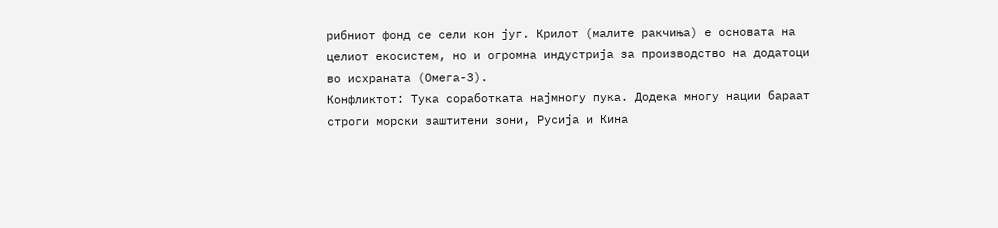рибниот фонд се сели кон југ. Крилот (малите ракчиња) е основата на целиот екосистем, но и огромна индустрија за производство на додатоци во исхраната (Омега-3).
Конфликтот: Тука соработката најмногу пука. Додека многу нации бараат строги морски заштитени зони, Русија и Кина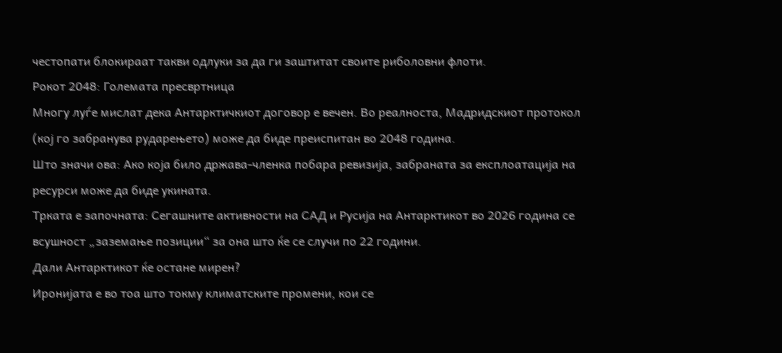честопати блокираат такви одлуки за да ги заштитат своите риболовни флоти.
Рокот 2048: Големата пресвртница
Многу луѓе мислат дека Антарктичкиот договор е вечен. Во реалноста, Мадридскиот протокол (кој го забранува рударењето) може да биде преиспитан во 2048 година.
Што значи ова: Ако која било држава-членка побара ревизија, забраната за експлоатација на ресурси може да биде укината.
Трката е започната: Сегашните активности на САД и Русија на Антарктикот во 2026 година се всушност „заземање позиции“ за она што ќе се случи по 22 години.
Дали Антарктикот ќе остане мирен?
Иронијата е во тоа што токму климатските промени, кои се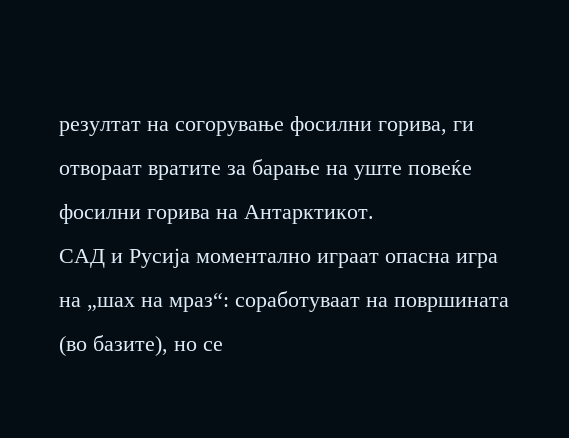резултат на согорување фосилни горива, ги отвораат вратите за барање на уште повеќе фосилни горива на Антарктикот.
САД и Русија моментално играат опасна игра на „шах на мраз“: соработуваат на површината (во базите), но се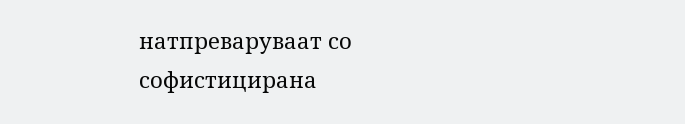натпреваруваат со софистицирана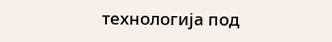технологија под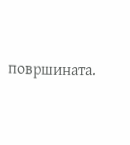површината.